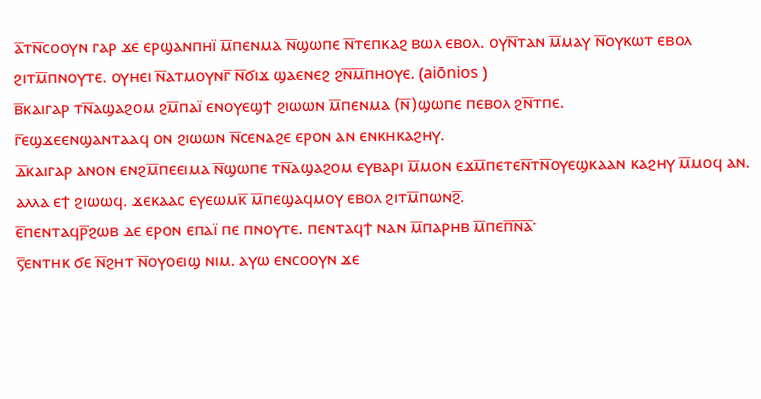ⲁ̅ⲧⲛ̅ⲥⲟⲟⲩⲛ ⲅⲁⲣ ϫⲉ ⲉⲣϣⲁⲛⲡⲏⲓ̈ ⲙ̅ⲡⲉⲛⲙⲁ ⲛ̅ϣⲱⲡⲉ ⲛ̅ⲧⲉⲡⲕⲁϩ ⲃⲱⲗ ⲉⲃⲟⲗ. ⲟⲩⲛ̅ⲧⲁⲛ ⲙ̅ⲙⲁⲩ ⲛ̅ⲟⲩⲕⲱⲧ ⲉⲃⲟⲗ ϩⲓⲧⲙ̅ⲡⲛⲟⲩⲧⲉ. ⲟⲩⲏⲉⲓ ⲛ̅ⲁⲧⲙⲟⲩⲛⲅ̅ ⲛ̅ϭⲓϫ ϣⲁⲉⲛⲉϩ ϩⲛ̅ⲙ̅ⲡⲏⲟⲩⲉ. (aiōnios )
ⲃ̅ⲕⲁⲓⲅⲁⲣ ⲧⲛ̅ⲁϣⲁϩⲟⲙ ϩⲙ̅ⲡⲁⲓ̈ ⲉⲛⲟⲩⲉϣϯ ϩⲓⲱⲱⲛ ⲙ̅ⲡⲉⲛⲙⲁ (ⲛ̅)ϣⲱⲡⲉ ⲡⲉⲃⲟⲗ ϩⲛ̅ⲧⲡⲉ.
ⲅ̅ⲉϣϫⲉⲉⲛϣⲁⲛⲧⲁⲁϥ ⲟⲛ ϩⲓⲱⲱⲛ ⲛ̅ⲥⲉⲛⲁϩⲉ ⲉⲣⲟⲛ ⲁⲛ ⲉⲛⲕⲏⲕⲁϩⲏⲩ.
ⲇ̅ⲕⲁⲓⲅⲁⲣ ⲁⲛⲟⲛ ⲉⲛϩⲙ̅ⲡⲉⲉⲓⲙⲁ ⲛ̅ϣⲱⲡⲉ ⲧⲛ̅ⲁϣⲁϩⲟⲙ ⲉⲩⲃⲁⲣⲓ ⲙ̅ⲙⲟⲛ ⲉϫⲙ̅ⲡⲉⲧⲉⲛ̅ⲧⲛ̅ⲟⲩⲉϣⲕⲁⲁⲛ ⲕⲁϩⲏⲩ ⲙ̅ⲙⲟϥ ⲁⲛ. ⲁⲗⲗⲁ ⲉϯ ϩⲓⲱⲱϥ. ϫⲉⲕⲁⲁⲥ ⲉⲩⲉⲱⲙⲕ̅ ⲙ̅ⲡⲉϣⲁϥⲙⲟⲩ ⲉⲃⲟⲗ ϩⲓⲧⲙ̅ⲡⲱⲛϩ̅.
ⲉ̅ⲡⲉⲛⲧⲁϥⲣ̅ϩⲱⲃ ⲇⲉ ⲉⲣⲟⲛ ⲉⲡⲁⲓ̈ ⲡⲉ ⲡⲛⲟⲩⲧⲉ. ⲡⲉⲛⲧⲁϥϯ ⲛⲁⲛ ⲙ̅ⲡⲁⲣⲏⲃ ⲙ̅ⲡⲉⲡ̅ⲛ̅ⲁ̅·
ⲋ̅ⲉⲛⲧⲏⲕ ϭⲉ ⲛ̅ϩⲏⲧ ⲛ̅ⲟⲩⲟⲉⲓϣ ⲛⲓⲙ. ⲁⲩⲱ ⲉⲛⲥⲟⲟⲩⲛ ϫⲉ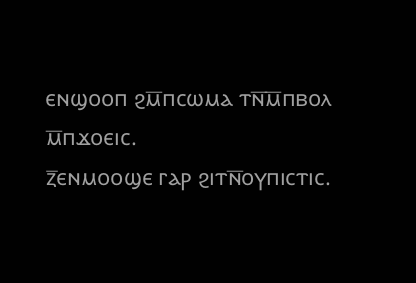ⲉⲛϣⲟⲟⲡ ϩⲙ̅ⲡⲥⲱⲙⲁ ⲧⲛ̅ⲙ̅ⲡⲃⲟⲗ ⲙ̅ⲡϫⲟⲉⲓⲥ.
ⲍ̅ⲉⲛⲙⲟⲟϣⲉ ⲅⲁⲣ ϩⲓⲧⲛ̅ⲟⲩⲡⲓⲥⲧⲓⲥ.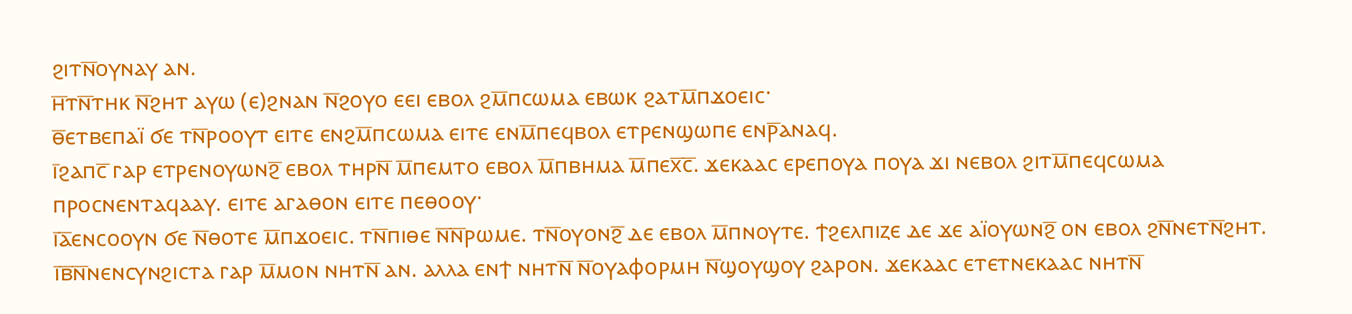ϩⲓⲧⲛ̅ⲟⲩⲛⲁⲩ ⲁⲛ.
ⲏ̅ⲧⲛ̅ⲧⲏⲕ ⲛ̅ϩⲏⲧ ⲁⲩⲱ (ⲉ)ϩⲛⲁⲛ ⲛ̅ϩⲟⲩⲟ ⲉⲉⲓ ⲉⲃⲟⲗ ϩⲙ̅ⲡⲥⲱⲙⲁ ⲉⲃⲱⲕ ϩⲁⲧⲙ̅ⲡϫⲟⲉⲓⲥ·
ⲑ̅ⲉⲧⲃⲉⲡⲁⲓ̈ ϭⲉ ⲧⲛ̅ⲣⲟⲟⲩⲧ ⲉⲓⲧⲉ ⲉⲛϩⲙ̅ⲡⲥⲱⲙⲁ ⲉⲓⲧⲉ ⲉⲛⲙ̅ⲡⲉϥⲃⲟⲗ ⲉⲧⲣⲉⲛϣⲱⲡⲉ ⲉⲛⲣ̅ⲁⲛⲁϥ.
ⲓ̅ϩⲁⲡⲥ̅ ⲅⲁⲣ ⲉⲧⲣⲉⲛⲟⲩⲱⲛϩ̅ ⲉⲃⲟⲗ ⲧⲏⲣⲛ̅ ⲙ̅ⲡⲉⲙⲧⲟ ⲉⲃⲟⲗ ⲙ̅ⲡⲃⲏⲙⲁ ⲙ̅ⲡⲉⲭ̅ⲥ̅. ϫⲉⲕⲁⲁⲥ ⲉⲣⲉⲡⲟⲩⲁ ⲡⲟⲩⲁ ϫⲓ ⲛⲉⲃⲟⲗ ϩⲓⲧⲙ̅ⲡⲉϥⲥⲱⲙⲁ ⲡⲣⲟⲥⲛⲉⲛⲧⲁϥⲁⲁⲩ. ⲉⲓⲧⲉ ⲁⲅⲁⲑⲟⲛ ⲉⲓⲧⲉ ⲡⲉⲑⲟⲟⲩ·
ⲓ̅ⲁ̅ⲉⲛⲥⲟⲟⲩⲛ ϭⲉ ⲛ̅ⲑⲟⲧⲉ ⲙ̅ⲡϫⲟⲉⲓⲥ. ⲧⲛ̅ⲡⲓⲑⲉ ⲛ̅ⲛ̅ⲣⲱⲙⲉ. ⲧⲛ̅ⲟⲩⲟⲛϩ̅ ⲇⲉ ⲉⲃⲟⲗ ⲙ̅ⲡⲛⲟⲩⲧⲉ. ϯϩⲉⲗⲡⲓⲍⲉ ⲇⲉ ϫⲉ ⲁⲓ̈ⲟⲩⲱⲛϩ̅ ⲟⲛ ⲉⲃⲟⲗ ϩⲛ̅ⲛⲉⲧⲛ̅ϩⲏⲧ.
ⲓ̅ⲃ̅ⲛ̅ⲛⲉⲛⲥⲩⲛϩⲓⲥⲧⲁ ⲅⲁⲣ ⲙ̅ⲙⲟⲛ ⲛⲏⲧⲛ̅ ⲁⲛ. ⲁⲗⲗⲁ ⲉⲛϯ ⲛⲏⲧⲛ̅ ⲛ̅ⲟⲩⲁⲫⲟⲣⲙⲏ ⲛ̅ϣⲟⲩϣⲟⲩ ϩⲁⲣⲟⲛ. ϫⲉⲕⲁⲁⲥ ⲉⲧⲉⲧⲛⲉⲕⲁⲁⲥ ⲛⲏⲧⲛ̅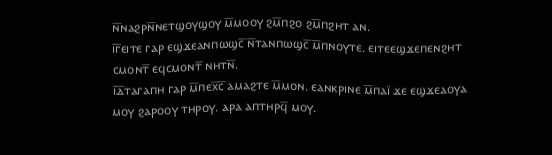ⲛ̅ⲛⲁϩⲣⲛ̅ⲛⲉⲧϣⲟⲩϣⲟⲩ ⲙ̅ⲙⲟⲟⲩ ϩⲙ̅ⲡϩⲟ ϩⲙ̅ⲡϩⲏⲧ ⲁⲛ.
ⲓ̅ⲅ̅ⲉⲓⲧⲉ ⲅⲁⲣ ⲉϣϫⲉⲁⲛⲡⲱϣⲥ̅ ⲛ̅ⲧⲁⲛⲡⲱϣⲥ̅ ⲙ̅ⲡⲛⲟⲩⲧⲉ. ⲉⲓⲧⲉⲉϣϫⲉⲡⲉⲛϩⲏⲧ ⲥⲙⲟⲛⲧ̅ ⲉϥⲥⲙⲟⲛⲧ̅ ⲛⲏⲧⲛ̅.
ⲓ̅ⲇ̅ⲧⲁⲅⲁⲡⲏ ⲅⲁⲣ ⲙ̅ⲡⲉⲭ̅ⲥ̅ ⲁⲙⲁϩⲧⲉ ⲙ̅ⲙⲟⲛ. ⲉⲁⲛⲕⲣⲓⲛⲉ ⲙ̅ⲡⲁⲓ̈ ϫⲉ ⲉϣϫⲉⲁⲟⲩⲁ ⲙⲟⲩ ϩⲁⲣⲟⲟⲩ ⲧⲏⲣⲟⲩ. ⲁⲣⲁ ⲁⲡⲧⲏⲣϥ̅ ⲙⲟⲩ.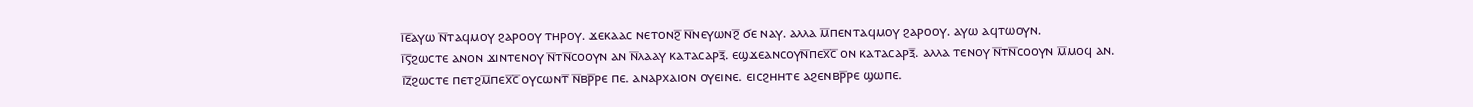ⲓ̅ⲉ̅ⲁⲩⲱ ⲛ̅ⲧⲁϥⲙⲟⲩ ϩⲁⲣⲟⲟⲩ ⲧⲏⲣⲟⲩ. ϫⲉⲕⲁⲁⲥ ⲛⲉⲧⲟⲛϩ̅ ⲛ̅ⲛⲉⲩⲱⲛϩ̅ ϭⲉ ⲛⲁⲩ. ⲁⲗⲗⲁ ⲙ̅ⲡⲉⲛⲧⲁϥⲙⲟⲩ ϩⲁⲣⲟⲟⲩ. ⲁⲩⲱ ⲁϥⲧⲱⲟⲩⲛ.
ⲓ̅ⲋ̅ϩⲱⲥⲧⲉ ⲁⲛⲟⲛ ϫⲓⲛⲧⲉⲛⲟⲩ ⲛ̅ⲧⲛ̅ⲥⲟⲟⲩⲛ ⲁⲛ ⲛ̅ⲗⲁⲁⲩ ⲕⲁⲧⲁⲥⲁⲣⲝ̅. ⲉϣϫⲉⲁⲛⲥⲟⲩⲛ̅ⲡⲉⲭ̅ⲥ̅ ⲟⲛ ⲕⲁⲧⲁⲥⲁⲣⲝ̅. ⲁⲗⲗⲁ ⲧⲉⲛⲟⲩ ⲛ̅ⲧⲛ̅ⲥⲟⲟⲩⲛ ⲙ̅ⲙⲟϥ ⲁⲛ.
ⲓ̅ⲍ̅ϩⲱⲥⲧⲉ ⲡⲉⲧϩⲙ̅ⲡⲉⲭ̅ⲥ̅ ⲟⲩⲥⲱⲛⲧ̅ ⲛ̅ⲃⲣ̅ⲣⲉ ⲡⲉ. ⲁⲛⲁⲣⲭⲁⲓⲟⲛ ⲟⲩⲉⲓⲛⲉ. ⲉⲓⲥϩⲏⲏⲧⲉ ⲁϩⲉⲛⲃⲣ̅ⲣⲉ ϣⲱⲡⲉ.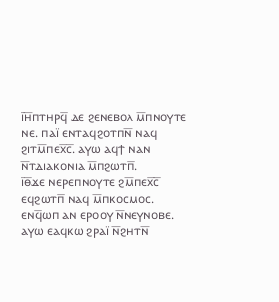ⲓ̅ⲏ̅ⲡⲧⲏⲣϥ̅ ⲇⲉ ϩⲉⲛⲉⲃⲟⲗ ⲙ̅ⲡⲛⲟⲩⲧⲉ ⲛⲉ. ⲡⲁⲓ̈ ⲉⲛⲧⲁϥϩⲟⲧⲡⲛ̅ ⲛⲁϥ ϩⲓⲧⲙ̅ⲡⲉⲭ̅ⲥ̅. ⲁⲩⲱ ⲁϥϯ ⲛⲁⲛ ⲛ̅ⲧⲇⲓⲁⲕⲟⲛⲓⲁ ⲙ̅ⲡϩⲱⲧⲡ̅.
ⲓ̅ⲑ̅ϫⲉ ⲛⲉⲣⲉⲡⲛⲟⲩⲧⲉ ϩⲙ̅ⲡⲉⲭ̅ⲥ̅ ⲉϥϩⲱⲧⲡ̅ ⲛⲁϥ ⲙ̅ⲡⲕⲟⲥⲙⲟⲥ. ⲉⲛϥ̅ⲱⲡ ⲁⲛ ⲉⲣⲟⲟⲩ ⲛ̅ⲛⲉⲩⲛⲟⲃⲉ. ⲁⲩⲱ ⲉⲁϥⲕⲱ ϩⲣⲁⲓ̈ ⲛ̅ϩⲏⲧⲛ̅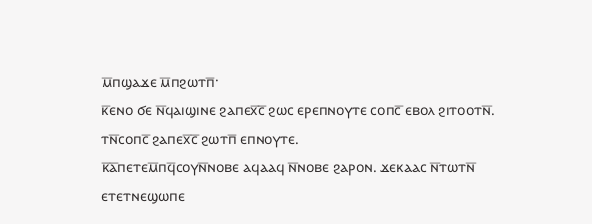ⲙ̅ⲡϣⲁϫⲉ ⲙ̅ⲡϩⲱⲧⲡ̅·
ⲕ̅ⲉⲛⲟ ϭⲉ ⲛ̅ϥⲁⲓϣⲓⲛⲉ ϩⲁⲡⲉⲭ̅ⲥ̅ ϩⲱⲥ ⲉⲣⲉⲡⲛⲟⲩⲧⲉ ⲥⲟⲡⲥ̅ ⲉⲃⲟⲗ ϩⲓⲧⲟⲟⲧⲛ̅. ⲧⲛ̅ⲥⲟⲡⲥ̅ ϩⲁⲡⲉⲭ̅ⲥ̅ ϩⲱⲧⲡ̅ ⲉⲡⲛⲟⲩⲧⲉ.
ⲕ̅ⲁ̅ⲡⲉⲧⲉⲙ̅ⲡϥ̅ⲥⲟⲩⲛ̅ⲛⲟⲃⲉ ⲁϥⲁⲁϥ ⲛ̅ⲛⲟⲃⲉ ϩⲁⲣⲟⲛ. ϫⲉⲕⲁⲁⲥ ⲛ̅ⲧⲱⲧⲛ̅ ⲉⲧⲉⲧⲛⲉϣⲱⲡⲉ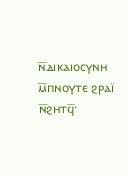ⲛ̅ⲇⲓⲕⲁⲓⲟⲥⲩⲛⲏ ⲙ̅ⲡⲛⲟⲩⲧⲉ ϩⲣⲁⲓ̈ ⲛ̅ϩⲏⲧϥ̅·